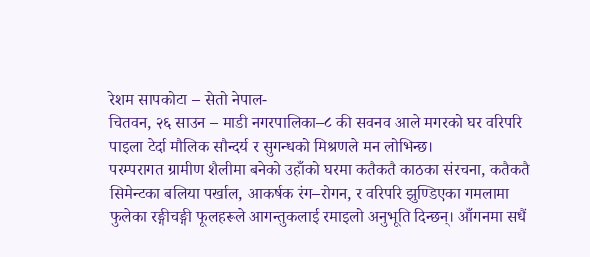रेशम सापकोटा – सेतो नेपाल-
चितवन, २६ साउन – माडी नगरपालिका–८ की सवनव आले मगरको घर वरिपरि पाइला टेर्दा मौलिक सौन्दर्य र सुगन्धको मिश्रणले मन लोभिन्छ।
परम्परागत ग्रामीण शैलीमा बनेको उहाँको घरमा कतैकतै काठका संरचना, कतैकतै सिमेन्टका बलिया पर्खाल, आकर्षक रंग–रोगन, र वरिपरि झुण्डिएका गमलामा फुलेका रङ्गीचङ्गी फूलहरूले आगन्तुकलाई रमाइलो अनुभूति दिन्छन्। आँगनमा सधैं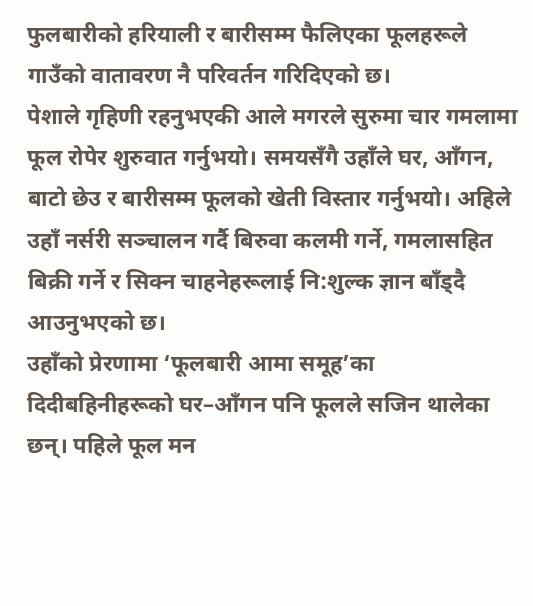फुलबारीको हरियाली र बारीसम्म फैलिएका फूलहरूले गाउँको वातावरण नै परिवर्तन गरिदिएको छ।
पेशाले गृहिणी रहनुभएकी आले मगरले सुरुमा चार गमलामा फूल रोपेर शुरुवात गर्नुभयो। समयसँगै उहाँले घर, आँगन, बाटो छेउ र बारीसम्म फूलको खेती विस्तार गर्नुभयो। अहिले उहाँ नर्सरी सञ्चालन गर्दै बिरुवा कलमी गर्ने, गमलासहित बिक्री गर्ने र सिक्न चाहनेहरूलाई नि:शुल्क ज्ञान बाँड्दै आउनुभएको छ।
उहाँको प्रेरणामा ‘फूलबारी आमा समूह’का दिदीबहिनीहरूको घर–आँगन पनि फूलले सजिन थालेका छन्। पहिले फूल मन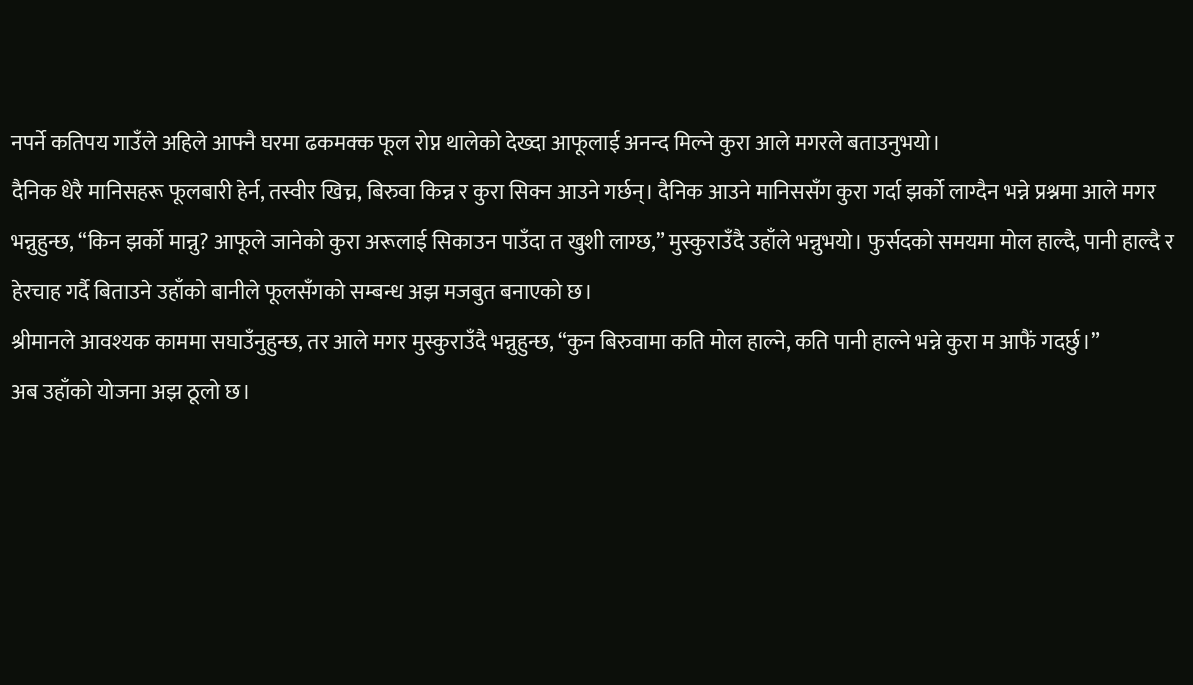नपर्ने कतिपय गाउँले अहिले आफ्नै घरमा ढकमक्क फूल रोप्न थालेको देख्दा आफूलाई अनन्द मिल्ने कुरा आले मगरले बताउनुभयो।
दैनिक धेरै मानिसहरू फूलबारी हेर्न, तस्वीर खिच्न, बिरुवा किन्न र कुरा सिक्न आउने गर्छन्। दैनिक आउने मानिससँग कुरा गर्दा झर्को लाग्दैन भन्ने प्रश्नमा आले मगर भन्नुहुन्छ, “किन झर्को मान्नु? आफूले जानेको कुरा अरूलाई सिकाउन पाउँदा त खुशी लाग्छ,” मुस्कुराउँदै उहाँले भन्नुभयो। फुर्सदको समयमा मोल हाल्दै, पानी हाल्दै र हेरचाह गर्दै बिताउने उहाँको बानीले फूलसँगको सम्बन्ध अझ मजबुत बनाएको छ।
श्रीमानले आवश्यक काममा सघाउँनुहुन्छ, तर आले मगर मुस्कुराउँदै भन्नुहुन्छ, “कुन बिरुवामा कति मोल हाल्ने, कति पानी हाल्ने भन्ने कुरा म आफैं गदर्छु।”
अब उहाँको योजना अझ ठूलो छ।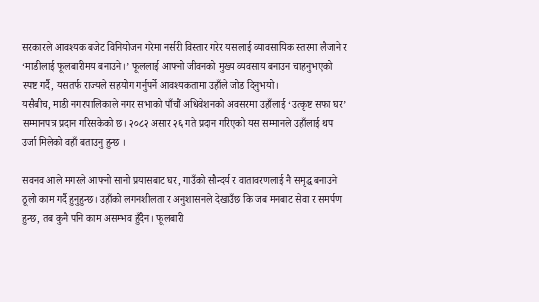सरकारले आवश्यक बजेट विनियोजन गरेमा नर्सरी विस्तार गरेर यसलाई व्यावसायिक स्तरमा लैजाने र ‘माडीलाई फूलबारीमय बनाउने।’ फूललाई आफ्नो जीवनको मुख्य व्यवसाय बनाउन चाहनुभएको स्पष्ट गर्दै, यसतर्फ राज्यले सहयोग गर्नुपर्ने आवश्यकतामा उहाँले जोड दिनुभयो।
यसैबीच, माडी नगरपालिकाले नगर सभाको पाँचौं अधिवेशनको अवसरमा उहाँलाई ‘उत्कृष्ट सफा घर’ सम्मानपत्र प्रदान गरिसकेको छ। २०८२ असार २६ गते प्रदान गरिएको यस सम्मानले उहाँलाई थप उर्जा मिलेको वहाँ बताउनु हुन्छ ।

सवनव आले मगरले आफ्नो सानो प्रयासबाट घर, गाउँको सौन्दर्य र वातावरणलाई नै समृद्ध बनाउने ठूलो काम गर्दै हुनुहुन्छ। उहाँको लगनशीलता र अनुशासनले देखाउँछ कि जब मनबाट सेवा र समर्पण हुन्छ, तब कुनै पनि काम असम्भव हुँदैन। फूलबारी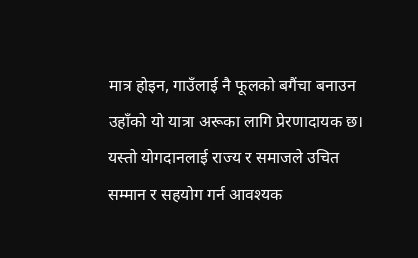मात्र होइन, गाउँलाई नै फूलको बगैंचा बनाउन उहाँको यो यात्रा अरूका लागि प्रेरणादायक छ। यस्तो योगदानलाई राज्य र समाजले उचित सम्मान र सहयोग गर्न आवश्यक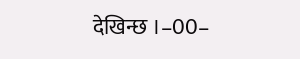देखिन्छ ।–00–